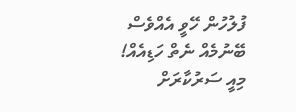ފުލުހުން ހޭވީ އެއްވެސް ބޭނުމެއް ނެތް ހަޑިއެއް!
މިއީ ސަރުކާރަށް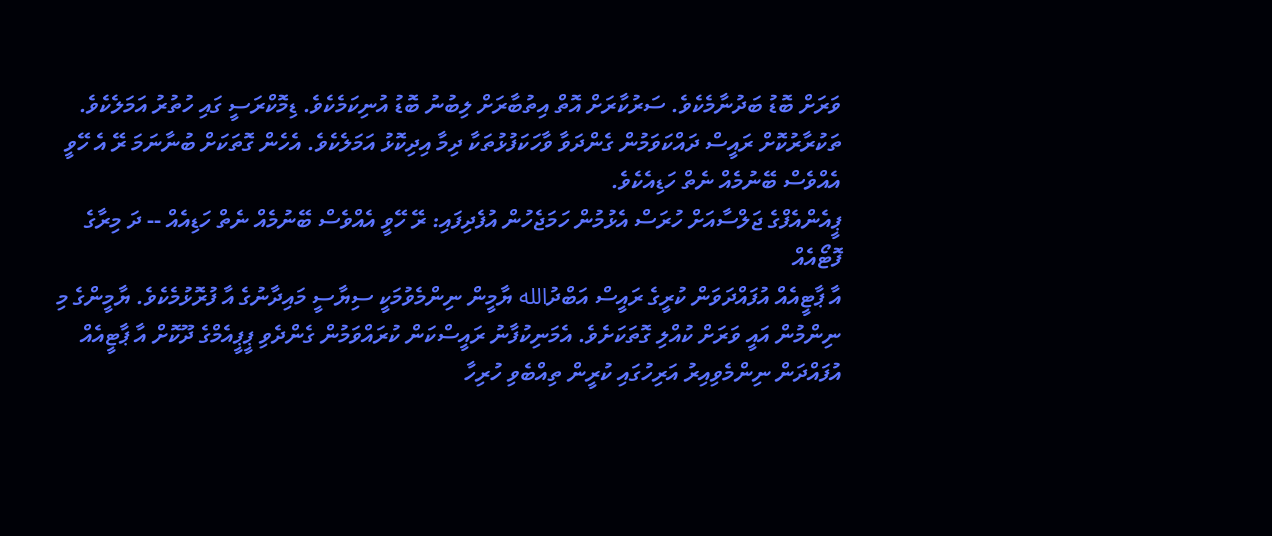ވަރަށް ބޮޑު ބަދުނާމެކެވެ. ސަރުކާރަށް އޮތް އިތުބާރަށް ލިބުނު ބޮޑު އުނިކަމެކެވެ. ޑިމޮކްރަސީ ގައި ހުތުރު އަމަލެކެވެ. ތަކުރާރުކޮށް ރައީސް ދައްކަވަމުން ގެންދަވާ ވާހަކަފުޅުތަކާ ދިމާ އިދިކޮޅު އަމަލެކެވެ. އެހެން ގޮތަކަށް ބުނާނަމަ ރޭ އެ ހޭވީ އެއްވެސް ބޭނުމެއް ނެތް ހަޑިއެކެވެ.
ޕީއެންއެފްގެ ޖަލްސާއަށް ހުރަސް އެޅުމުން ހަމަޖެހުން އުފެދިފައި: ރޭ ހޭވީ އެއްވެސް ބޭނުމެއް ނެތް ހަޑިއެއް -- ދަ މިރާގެ ފޮޓޯއެއް
އާ ޕާޓީއެއް އުފައްދަވަން ކުރީގެ ރައީސް އަބްދުالله ޔާމީން ނިންމެވުމަކީ ސިޔާސީ މައިދާނުގެ އާ ފުރޮޅުމެކެވެ. ޔާމީންގެ މި ނިންމުން އައީ ވަރަށް ކުއްލި ގޮތަކަށެވެ. އެމަނިކުފާނު ރައީސްކަން ކުރައްވަމުން ގެންދެވި ޕީޕީއެމްގެ ދޫކޮށް އާ ޕާޓީއެއް އުފައްދަން ނިންމެވިއިރު އަރިހުގައި ކުރީން ތިއްބެވި ހުރިހާ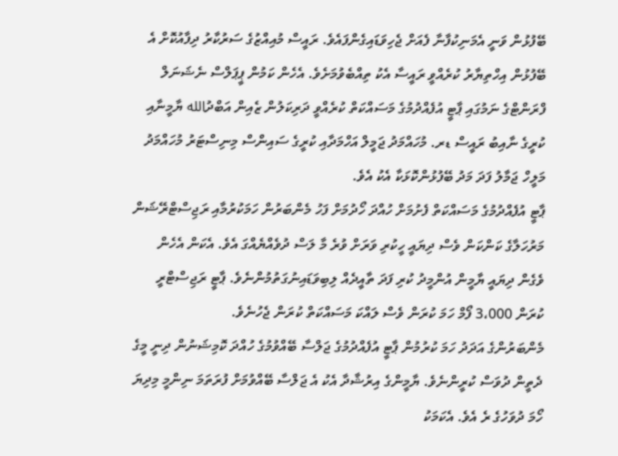ބޭފުޅުން ވަނީ އެމަނިކުފާނާ ފެއަށް ޖެހިވަޑައިގެންފައެވެ. ރައީސް މުއިއްޒުގެ ސަރުކާރު ދިފާއުކޮށް އެ ބޭފުޅުން އިހްތިޔާރު ކުރެއްވީ ރައީސާ އެކު ތިއްބެވުމަށެވެ. އެހެން ކަމުން ޕީޕަލްސް ނެޝަނަލް ފްރަންޓްގެ ނަމުގައި ޕާޓީ އުފެއްދުމުގެ މަސައްކަތް ކުރެއްވީ ދަރިކަލުން ޒެއިން އަބްދުالله ޔާމީނާއި ކުރީގެ ނާއިބު ރައީސް ޑރ. މުހައްމަދު ޖަމީލް އަހްމަދާއި ކުރީގެ ސައިންސް މިނިސްޓަރު މުހައްމަދު މަލީހް ޖަމާލު ފަދަ މަދު ބޭފުޅުންކޮޅަކާ އެކު އެވެ.
ޕާޓީ އުފެއްދުމުގެ މަސައްކަތް ފެށުމަށް ހުއްދަ ހޯދުމަށް ފަހު މެންބަރުން ހަމަކުރުމާއި ރަޖިސްޓްރޭޝަން މަރުހަލާގެ ކަންކަން ވެސް ދިޔައީ ހީކުރި ވަރަށް ވުރެ މާ ލަސް ދުވެއްޔެއްގަ އެވެ. އެކަން އެހެން ވެގެން ދިޔައީ ޔާމީން އުންމީދު ކުރި ފަދަ ތާއީދެއް ލިބިވަޑައިނުގަތުމުންނެވެ. ޕާޓީ ރަޖިސްޓްރީ ކުރަން 3،000 ފޯމް ހަމަ ކުރަން ވެސް ލައްކަ މަސައްކަތް ކުރަން ޖެހުނެވެ.
މެންބަރުންގެ އަދަދު ހަމަ ކުރުމުން ޕާޓީ އުފެއްދުމުގެ ޖަލްސާ ބޭއްވުމުގެ ހުއްދަ ކޮމިޝަނުން ދިނީ މީގެ ދެތީން ދުވަސް ކުރީންނެވެ. ޔާމީންގެ އިރުޝާދާ އެކު އެ ޖަލްސާ ބޭއްވުމަށް ފުރަތަމަ ނިންމީ މިދިޔަ ހޯމަ ދުވަހުގެ ރެ އެވެ. އެކަމަކު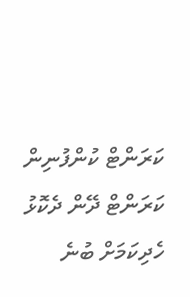ކަރަންޓް ކުންފުނިން ކަރަންޓް ދޭން ދެކޮޅު ހެދިކަމަށް ބުނެ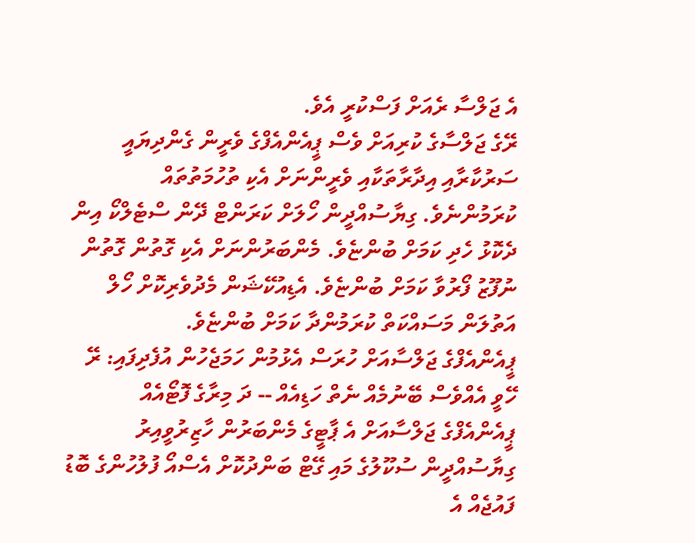އެ ޖަލްސާ ރެއަށް ފަސްކުރީ އެވެ.
ރޭގެ ޖަލްސާގެ ކުރިއަށް ވެސް ޕީއެންއެފްގެ ވެރީން ގެންދިޔައީ ސަރުކާރާއި އިދާރާތަކާއި ވެރީންނަށް އެކި ތުހުމަތުތައް ކުރަމުންނެވެ. ގިޔާސުއްދީން ހޯލަށް ކަރަންޓް ދޭން ސްޓެލްކޯ އިން ދެކޮޅު ހެދި ކަމަށް ބުންޏެވެ. މެންބަރުންނަށް އެކި ގޮތުން ގޮތުން ނުފޫޒު ފޯރުވާ ކަމަށް ބުންޏެވެ. އެޑިއުކޭޝަން މެދުވެރިކޮށް ހޯލް އަތުލަން މަސައްކަތް ކުރަމުންދާ ކަމަށް ބުންޏެވެ.
ޕީއެންއެފްގެ ޖަލްސާއަށް ހުރަސް އެޅުމުން ހަމަޖެހުން އުފެދިފައި: ރޭ ހޭވީ އެއްވެސް ބޭނުމެއް ނެތް ހަޑިއެއް -- ދަ މިރާގެ ފޮޓޯއެއް
ޕީއެންއެފްގެ ޖަލްސާއަށް އެ ޕާޓީގެ މެންބަރުން ހާޒިރުވީއިރު ގިޔާސުއްދީން ސުކޫލުގެ މައި ގޭޓް ބަންދުކޮށް އެސްއޯ ފުލުހުންގެ ބޮޑު ފައުޖެއް އެ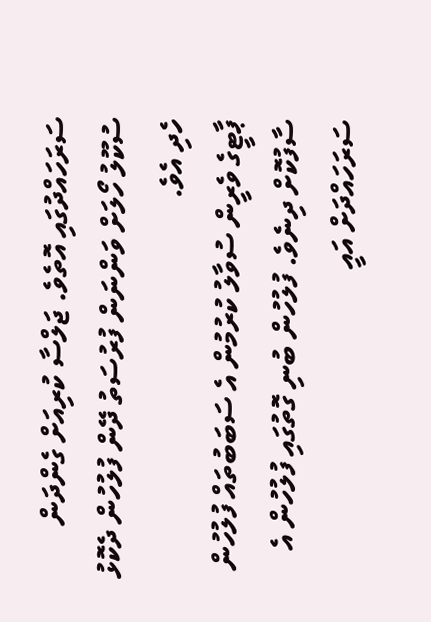ސަރަހައްދުގައި އޮތެވެ. ޖަލްސާ ކުރިއަށް ގެންދަން ސުކޫލު ހޯލަށް ވަންނަން ފުރުސަތު ދޭން ފުލުހުން ދެކޮޅު ހެދި އެވެ.
ޕާޓީގެ ވެރީން ސުވާލު ކުރުމުން އެ ސަބަބުތައް ފުލުހުން ސާފުކޮށް ދިނެވެ. ފުލުހުން ބުނި ގޮތުގައި ފުލުހުން އެ ސަރަހައްދަށް އައީ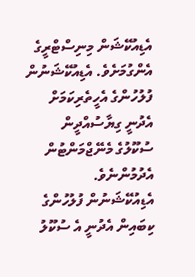އެޑިއުކޭޝަން މިނިސްޓްރީގެ އެންގުމަށެވެ. އެޑިއުކޭޝަނުން ފުލުހުންގެ އެހީތެރިކަމަށް އެދުނީ ގިޔާސުއްދީން ސުކޫލުގެ މެނޭޖްމަންޓުން އެދުމުންނެވެ. އެޑިއުކޭޝަނުން ފުލުހުންގެ ކިބައިން އެދުނީ އެ ސުކޫލު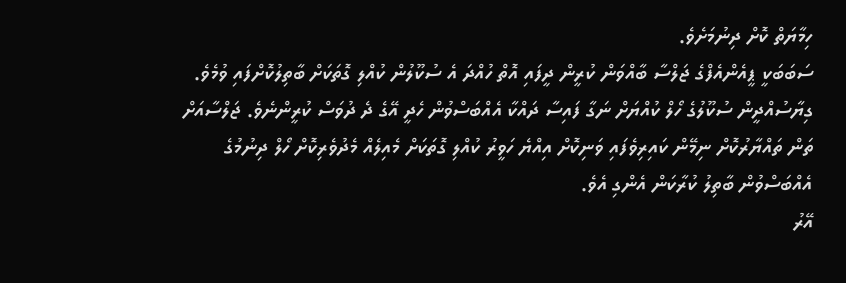ހިމާޔަތް ކޮށް ދިނުމަށެވެ.
ސަބަބަކީ ޕީއެންއެފްގެ ޖަލްސާ ބާއްވަން ކުރީން ދީފައި އޮތް ހުއްދަ އެ ސުކޫލުން ކުއްލި ގޮތަކަށް ބާތިލުކޮށްފައި ވުމެވެ. ގިޔާސުއްދީން ސުކޫލުގެ ހޯލް ކުއްޔަށް ނަގާ ފައިސާ ދައްކާ އެއްބަސްވުން ހެދީ އޭގެ ދެ ދުވަސް ކުރީންނެވެ. ޖަލްސާއަށް ތަން ތައްޔާރުކޮށް ނިމޭން ކައިރިވެފައި ވަނިކޮށް އިއްޔެ ހަވީރު ކުއްލި ގޮތަކަށް މެއިލެއް މެދުވެރިކޮށް ހޯލް ދިނުމުގެ އެއްބަސްވުން ބާތިލު ކުރާކަން އެންގި އެވެ.
އޭރު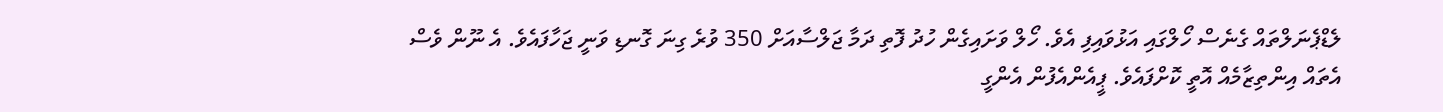ލެޑްޕެނަލްތައް ގެނެސް ހޯލްގައި އަޅުވައިފި އެވެ. ހޯލް ވަށައިގެން ހުދު ފޮތި ދަމާ ޖަލްސާއަށް 350 ވުރެ ގިނަ ގޮނޑި ވަނީ ޖަހާފައެވެ. އެ ނޫން ވެސް އެތައް އިންތިޒާމެއް އޮތީ ކޮށްފައެވެ. ޕީއެންއެފުން އެންގީ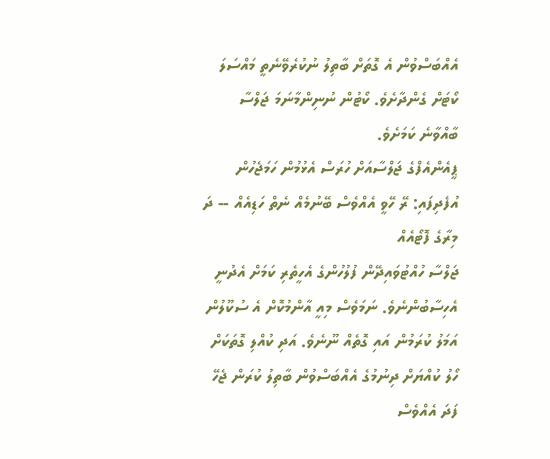އެއްބަސްވުން އެ ގޮތަށް ބާތިލު ނުކުރެވޭނެތީ މައްސަލަ ކޯޓަށް ގެންދާށެވެ. ކޯޓުން ނުނިންމާނަމަ ޖަލްސާ ބާއްވާނެ ކަމަށެވެ.
ޕީއެންއެފްގެ ޖަލްސާއަށް ހުރަސް އެޅުމުން ހަމަޖެހުން އުފެދިފައި: ރޭ ހޭވީ އެއްވެސް ބޭނުމެއް ނެތް ހަޑިއެއް -- ދަ މިރާގެ ފޮޓޯއެއް
ޖަލްސާ ހުއްޓުވައިދޭން ފުލުހުންގެ އެހީތެރި ކަމަށް އެދުނީ އެހިސާބުންނެވެ. ނަމަވެސް މިއީ އާންމުކޮށް އެ ސުކޫލުން އަމަލު ކުރަމުން އައި ގޮތެއް ނޫނެވެ. އަދި ކުއްލި ގޮތަކަށް ހޯލު ކުއްޔަށް ދިނުމުގެ އެއްބަސްވުން ބާތިލު ކުރަން ޖެހޭ ފަދަ އެއްވެސް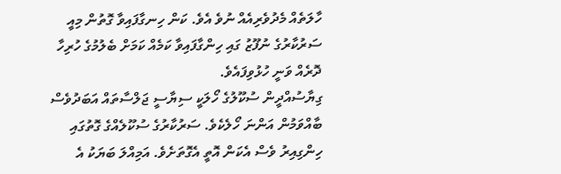ހާލަތެއް މެދުވެރިއެއް ނުވެ އެވެ. ކަން ހިނގާފައިވާ ގޮތުން މިއީ ސަރުކާރުގެ ނުފޫޒު ގައި ހިންގާފައިވާ ކަމެއް ކަމަށް ބެލުމުގެ ހުރިހާ ދޮރެއް ވަނީ ހުޅުވިފައެވެ.
ގިޔާސުއްދީން ސުކޫލުގެ ހޯލަކީ ސިޔާސީ ޖަލްސާތައް އަބަދުވެސް ބާއްވަމުން އަންނަ ހޯލެކެވެ. ސަރުކާރުގެ ސުކޫލެއްގެ ގޮތުގައި ހިންގިއިރު ވެސް އެކަން އޮތީ އެގޮތަށެވެ. އަމިއްލަ ބަޔަކު އެ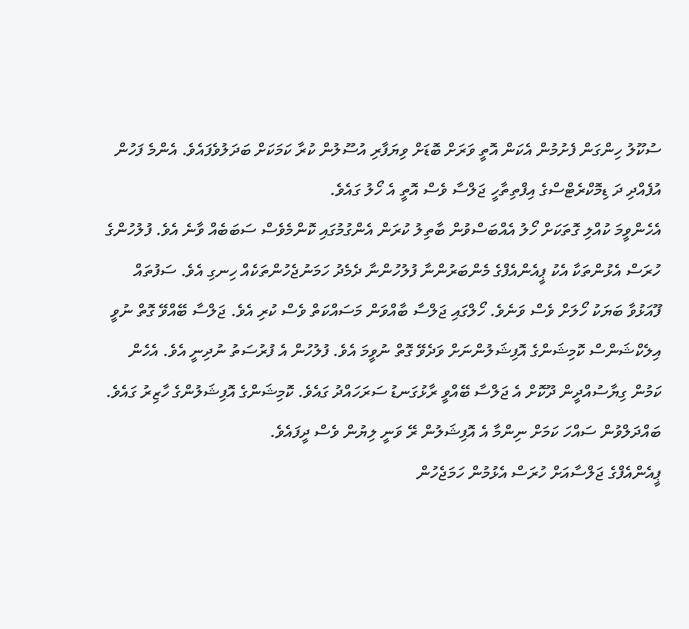ސުކޫލު ހިންގަން ފެށުމުން އެކަން އޮތީ ވަރަށް ބޮޑަށް ވިޔަފާރި އުސޫލުން ކުރާ ކަމަކަށް ބަދަލުވެފައެވެ. އެންމެ ފަހުން އުފެއްދި ދަ ޑިމޮކްރެޓްސްގެ އިފްތިތާހީ ޖަލްސާ ވެސް އޮތީ އެ ހޯލު ގައެވެ.
އެހެންވީމަ ކުއްލި ގޮތަކަށް ހޯލު އެއްބަސްވުން ބާތިލު ކުރަން އެންގުމުގައި ކޮންމެވެސް ސަބަބެއް ވާނެ އެވެ. ފުލުހުންގެ ހުރަސް އެޅުންތަކާ އެކު ޕީއެންއެފްގެ މެންބަރުންނާ ފުލުހުންނާ ދެމެދު ހަމަނުޖެހުންތަކެއް ހިނގި އެވެ. ސަފުތައް ފޫއަޅުވާ ބަޔަކު ހޯލަށް ވެސް ވަނެވެ. ހޯލްގައި ޖަލްސާ ބާއްވަން މަސައްކަތް ވެސް ކުރި އެވެ. ޖަލްސާ ބޭއްވޭ ގޮތް ނުވީ އިލެކްޝަންސް ކޮމިޝަންގެ އޮފިޝަލުންނަށް ވަދެވޭ ގޮތް ނުވީމަ އެވެ. ފުލުހުން އެ ފުރުސަތު ނުދިނީ އެވެ. އެހެން ކަމުން ގިޔާސުއްދީން ދޫކޮށް އެ ޖަލްސާ ބޭއްވީ ރާޅުގަނޑު ސަރަހައްދު ގައެވެ. ކޮމިޝަންގެ އޮފިޝަލުންގެ ހާޒިރު ގައެވެ. ބައްދަލްވުން ސައްހަ ކަމަށް ނިންމާ އެ އޮފިޝަލުން ރޭ ވަނީ ލިޔުން ވެސް ދީފައެވެ.
ޕީއެންއެފްގެ ޖަލްސާއަށް ހުރަސް އެޅުމުން ހަމަޖެހުން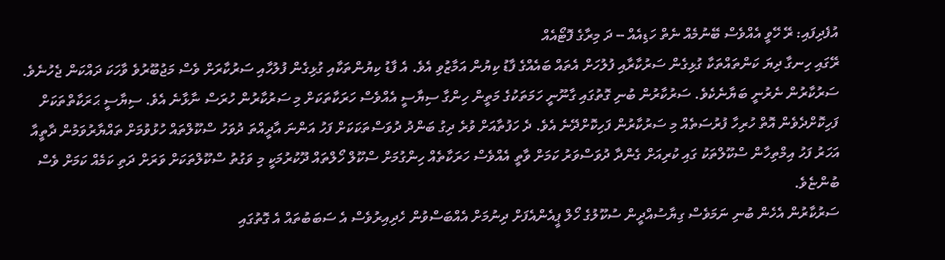އުފެދިފައި: ރޭ ހޭވީ އެއްވެސް ބޭނުމެއް ނެތް ހަޑިއެއް -- ދަ މިރާގެ ފޮޓޯއެއް
ރޭގައި ހިނގާ ދިޔަ ކަންތައްތަކާ ގުޅިގެން ސަރުކާރާއި ފުލުހަށް އެތައް ބައެއްގެ ފާޑު ކިޔުން އަމާޒުވި އެވެ. އެ ފާޑު ކިޔުންތަކާއި ގުޅިގެން ފުލުހާއި ސަރުކާރަށް ވެސް މަޖުބޫރުވެ ވާހަކަ ދައްކަން ޖެހުނެވެ.
ސަރުކާރުން ނެރުނީ ބަޔާނެކެވެ. ސަރުކާރުން ބުނި ގޮތުގައި ގާނޫނީ ހަމަތަކުގެ މަތީން ހިންގާ ސިޔާސީ އެއްވެސް ހަރަކާތަކަށް މި ސަރުކާރުން ހުރަސް ނާޅާނެ އެވެ. ސިޔާސީ ޙަރަކާތްތަކަށް ފަހިކޮށްދެވެން އޮތް ހުރިހާ ފުރުސަތެއް މި ސަރުކާރުން ފަހިކޮށްދޭނެ އެވެ. ދެ ހަފުތާއަށް ވުރެ ދިގު ބަންދު ދުވަސްތަކަކަށް ފަހު އަންނަ އާދީއްތަ ދުވަހު ސްކޫލްތައް ހުޅުވުމަށް ތައްޔާރުވަމުން ދާތީއާ އަހަރު ފަހު އިމްތިހާން ސްކޫލްތަކު ގައި ކުރިއަށް ގެންދާ ދުވަސްވަރު ކަމަށް ވާތީ އެއްވެސް ހަރަކާތެއް ހިންގުމަށް ސްކޫލް ހޯލްތައް ދޫކުރުމަކީ މި ވަގުތު ސްކޫލްތަކަށް ވަރަށް ދަތި ކަމެއް ކަމަށް ވެސް ބުންޏެވެ.
ސަރުކާރުން އެހެން ބުނި ނަމަވެސް ގިޔާސުއްދީން ސުކޫލުގެ ހޯލް ޕީއެންއެފަށް ދިނުމަށް އެއްބަސްވުން ހެދިއިރުވެސް އެ ސަބަބުތައް އެ ގޮތުގައި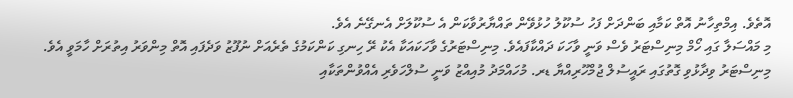އޮތެވެ. އިމްތިހާނު އޮތް ކަމާއި ބަންދަށް ފަހު ސުކޫލު ހުޅުވޭން ތައްޔާރުވާކަން އެ ސުކޫލަށް އެނގޭނެ އެވެ.
މި މައްސަލާ ގައި ހޯމް މިނިސްޓަރު ވެސް ވަނީ ވާހަކަ ދައްކާފައެވެ. މިނިސްޓަރުގެ ވާހަކައަކާ އެކު ރޭ ހިނގި ކަންކަމުގެ ތެރެއަށް ނުފޫޒު ވަދެފައި އޮތް މިންވަރު އިތުރަށް ހާމަވީ އެވެ. މިނިސްޓަރު ވިދާޅުވި ގޮތުގައި ރައީސުލް ޖުމްހޫރިއްޔާ ޑރ. މުހައްމަދު މުއިއްޒު ވަނީ ސުލްހަވެރި އެއްވުންތަކާއި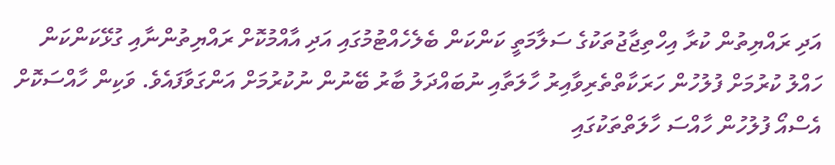އަދި ރައްޔިތުން ކުރާ އިހްތިޖާޖުތަކުގެ ސަލާމަތީ ކަންކަން ބެލެހެއްޓުމުގައި އަދި އާއްމުކޮށް ރައްޔިތުންނާއި ގުޅޭކަންކަން ހައްލު ކުރުމަށް ފުލުހުން ހަރަކާތްތެރިވާއިރު ހާލަތާއި ނުބައްދަލު ބާރު ބޭނުން ނުކުރުމަށް އަންގަވާފައެވެ. ވަކިން ހާއްސަކޮށް އެސްއޯ ފުލުހުން ހާއްސަ ހާލަތްތަކުގައި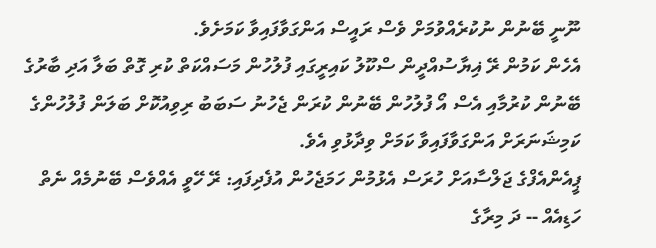ނޫނީ ބޭނުން ނުކުރެއްވުމަށް ވެސް ރައީސް އަންގަވާފައިވާ ކަމަށެވެ.
އެހެން ކަމުން ރޭ ޣިޔާސުއްދީން ސްކޫލު ކައިރީގައި ފުލުހުން މަސައްކަތް ކުރި ގޮތް ބަލާ އަދި ބާރުގެ ބޭނުން ކުރުމާއި އެސް އޯ ފުލުހުން ބޭނުން ކުރަން ޖެހުނު ސަބަބު ރިވިއުކޮށް ބަލަން ފުލުހުންގެ ކަމިޝަނަރަށް އަންގަވާފައިވާ ކަމަށް ވިދާޅުވި އެވެ.
ޕީއެންއެފްގެ ޖަލްސާއަށް ހުރަސް އެޅުމުން ހަމަޖެހުން އުފެދިފައި: ރޭ ހޭވީ އެއްވެސް ބޭނުމެއް ނެތް ހަޑިއެއް -- ދަ މިރާގެ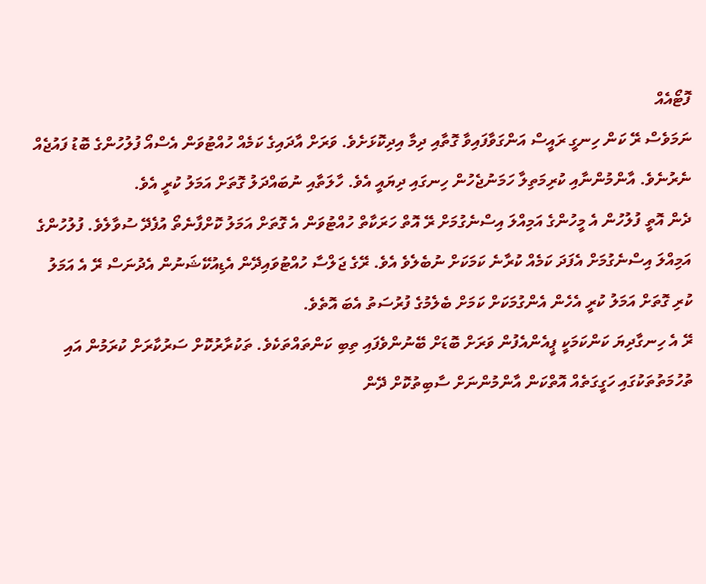ފޮޓޯއެއް
ނަމަވެސް ރޭ ކަން ހިނގީ ރައީސް އަންގަވާފައިވާ ގޮތާއި ދިމާ އިދިކޮޅަށެވެ. ވަރަށް އާދައިގެ ކަމެއް ހުއްޓުވަން އެސްއޯ ފުލުހުންގެ ބޮޑު ފައުޖެއް ނެރުނެވެ. އާންމުންނާއި ކުރިމަތިލާ ހަމަނުޖެހުން ހިނގައި ދިޔައީ އެވެ. ހާލަތާއި ނުބައްދަލު ގޮތަށް އަމަލު ކުރީ އެވެ.
ދެން އޮތީ ފުލުހުން އެ މީހުންގެ އަމިއްލަ އިސްނެގުމަށް ރޭ އޮތް ހަރަކާތް ހުއްޓުވަން އެ ގޮތަށް އަމަލު ކޮށްފާނެތޯ އުފެދޭ ސުވާލެވެ. ފުލުހުންގެ އަމިއްލަ އިސްނެގުމަށް އެފަދަ ކަމެއް ކުރާނެ ކަމަކަށް ނުބެލެވެ އެވެ. ރޭގެ ޖަލްސާ ހުއްޓުވައިދޭން އެޑިއުކޭޝަނުން އެދުނަސް ރޭ އެ އަމަލު ކުރި ގޮތަށް އަމަލު ކުރީ އެހެން އެންގުމަކަށް ކަމަށް ބެލެމުގެ ފުރުސަތު އެބަ އޮތެވެ.
ރޭ އެ ހިނގާދިޔަ ކަންކަމަކީ ޕީއެންއެފުން ވަރަށް ބޮޑަށް ބޭނުންވެފައި ތިބި ކަންތައްތަކެވެ. ތަކުރާރުކޮށް ސަރުކާރަށް ކުރަމުން އައި ތުހުމަތުތަކުގައި ހަގީގަތެއް އޮތްކަން އާންމުންނަށް ސާބިތުކޮށް ދޭން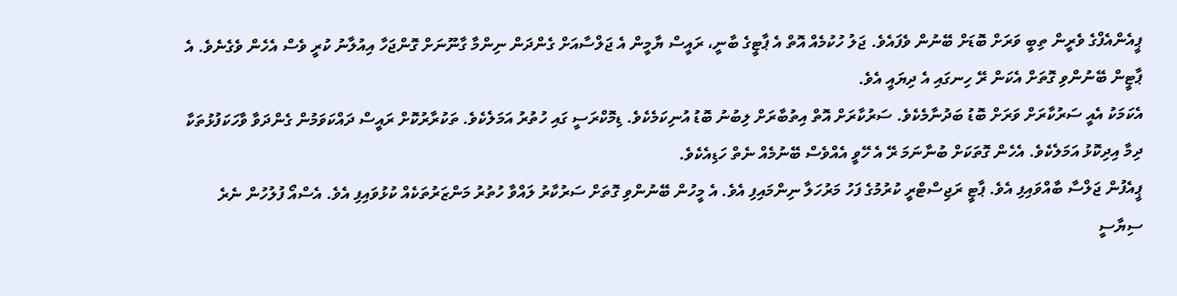ޕީއެންއެފްގެ ވެރީން ތިބީ ވަރަށް ބޮޑަށް ބޭނުން ވެފައެވެ. ޖަލު ހުކުމެއް އޮތް އެ ޕާޓީގެ ބާނީ، ރައީސް ޔާމީން އެ ޖަލްސާއަށް ގެންދަން ނިންމާ ގާނޫނަށް ގޮންޖަހާ އިއުލާނު ކުރީ ވެސް އެހެން ވެގެނެވެ. އެ ޕާޓީން ބޭނުންވި ގޮތަށް އެކަން ރޭ ހިނގައި އެ ދިޔައީ އެވެ.
އެކަމަކު އެއީ ސަރުކާރަށް ވަރަށް ބޮޑު ބަދުނާމެކެވެ. ސަރުކާރަށް އޮތް އިތުބާރަށް ލިބުނު ބޮޑު އުނިކަމެކެވެ. ޑިމޮކްރަސީ ގައި ހުތުރު އަމަލެކެވެ. ތަކުރާރުކޮށް ރައީސް ދައްކަވަމުން ގެންދަވާ ވާހަކަފުޅުތަކާ ދިމާ އިދިކޮޅު އަމަލެކެވެ. އެހެން ގޮތަކަށް ބުނާނަމަ ރޭ އެ ހޭވީ އެއްވެސް ބޭނުމެއް ނެތް ހަޑިއެކެވެ.
ޕީއެފުން ޖަލްސާ ބާއްވައިފި އެވެ. ޕާޓީ ރަޖިސްޓްރީ ކުރުމުގެ ފަހު މަރުހަލާ ނިންމައިފި އެވެ. އެ މީހުން ބޭނުންވި ގޮތަށް ސަރުކާރު ލައްވާ ހުތުރު މަންޒަރުތަކެއް ކުޅުވައިފި އެވެ. އެސްއޯ ފުލުހުން ނެރެ ސިޔާސީ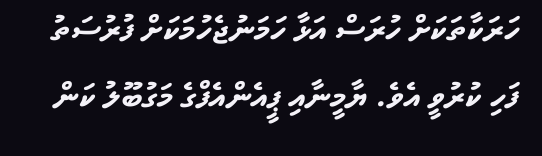ހަރަކާތަކަށް ހުރަސް އަޅާ ހަމަނުޖެހުމަކަށް ފުރުސަތު ފަހި ކުރުވީ އެވެ. ޔާމީނާއި ޕީއެންއެފްގެ މަގުބޫލު ކަން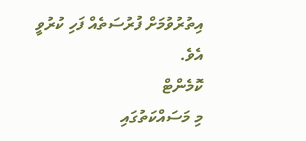އިތުރުވުމަށް ފުރުސަތެއް ފަހި ކުރުވީ އެވެ.
ކޮމެންޓް
މި މަސައްކަތުގައި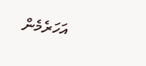އަހަރެމެން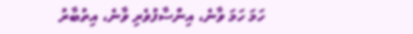ހަމަ ހަމަ ވާނެ، އިންސާފުވެރި ވާނެ، އިތުބާރު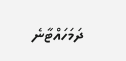ދަމަހައްޓާނެ